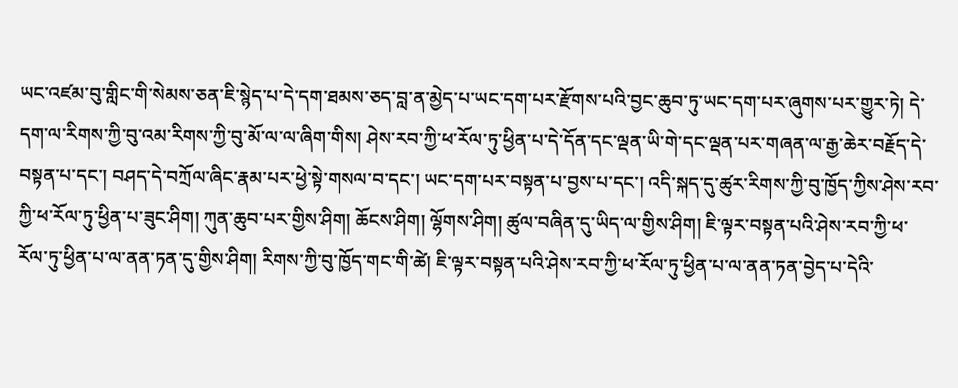ཡང་འཛམ་བུ་གླིང་གི་སེམས་ཅན་ཇི་སྙེད་པ་དེ་དག་ཐམས་ཅད་བླ་ན་མྱེད་པ་ཡང་དག་པར་རྫོགས་པའི་བྱང་ཆུབ་ཏུ་ཡང་དག་པར་ཞུགས་པར་གྱུར་ཏེ། དེ་དག་ལ་རིགས་ཀྱི་བུ་འམ་རིགས་ཀྱི་བུ་མོ་ལ་ལ་ཞིག་གིས། ཤེས་རབ་ཀྱི་ཕ་རོལ་ཏུ་ཕྱིན་པ་དེ་དོན་དང་ལྡན་ཡི་གེ་དང་ལྡན་པར་གཞན་ལ་རྒྱ་ཆེར་བརྗོད་དེ་བསྟན་པ་དང་། བཤད་དེ་བཀྲོལ་ཞིང་རྣམ་པར་ཕྱེ་སྟེ་གསལ་བ་དང་། ཡང་དག་པར་བསྟན་པ་བྱས་པ་དང་། འདི་སྐད་དུ་ཚུར་རིགས་ཀྱི་བུ་ཁྱོད་ཀྱིས་ཤེས་རབ་ཀྱི་ཕ་རོལ་ཏུ་ཕྱིན་པ་ཟུང་ཤིག། ཀུན་ཆུབ་པར་གྱིས་ཤིག། ཆོངས་ཤིག། ལྷོགས་ཤིག། ཚུལ་བཞིན་དུ་ཡིད་ལ་གྱིས་ཤིག། ཇི་ལྟར་བསྟན་པའི་ཤེས་རབ་ཀྱི་ཕ་རོལ་ཏུ་ཕྱིན་པ་ལ་ནན་ཏན་དུ་གྱིས་ཤིག། རིགས་ཀྱི་བུ་ཁྱོད་གང་གི་ཚེ། ཇི་ལྟར་བསྟན་པའི་ཤེས་རབ་ཀྱི་ཕ་རོལ་ཏུ་ཕྱིན་པ་ལ་ནན་ཏན་བྱེད་པ་དེའི་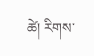ཚེ། རིགས་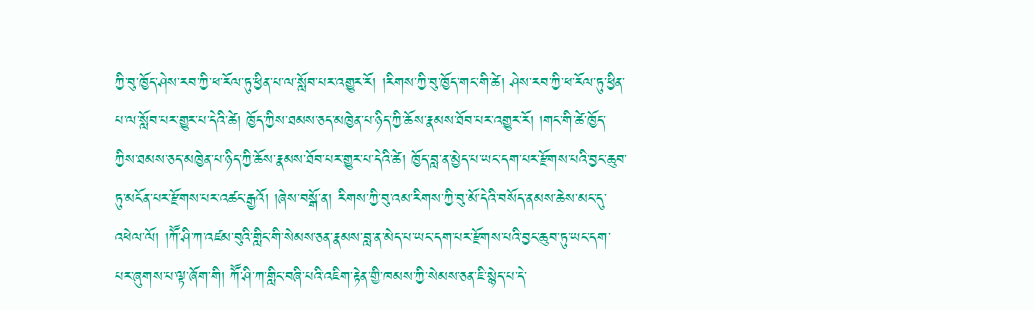ཀྱི་བུ་ཁྱོད་ཤེས་རབ་ཀྱི་ཕ་རོལ་ཏུ་ཕྱིན་པ་ལ་སློབ་པར་འགྱུར་རོ། །རིགས་ཀྱི་བུ་ཁྱོད་གང་གི་ཚེ། ཤེས་རབ་ཀྱི་ཕ་རོལ་ཏུ་ཕྱིན་པ་ལ་སློབ་པར་གྱུར་པ་དེའི་ཚེ། ཁྱོད་ཀྱིས་ཐམས་ཅད་མཁྱེན་པ་ཉིད་ཀྱི་ཆོས་རྣམས་ཐོབ་པར་འགྱུར་རོ། །གང་གི་ཚེ་ཁྱོད་ཀྱིས་ཐམས་ཅད་མཁྱེན་པ་ཉིད་ཀྱི་ཆོས་རྣམས་ཐོབ་པར་གྱུར་པ་དེའི་ཚེ། ཁྱོད་བླ་ན་མྱེད་པ་ཡང་དག་པར་རྫོགས་པའི་བྱང་ཆུབ་ཏུ་མངོན་པར་རྫོགས་པར་འཚང་རྒྱའོ། །ཞེས་བསྒོ་ན། རིགས་ཀྱི་བུ་འམ་རིགས་ཀྱི་བུ་མོ་དེའི་བསོད་ནམས་ཆེས་མང་དུ་འཕེལ་ལོ། །ཀཽ་ཤི་ཀ་འཛམ་བུའི་གླིང་གི་སེམས་ཅན་རྣམས་བླ་ན་མེད་པ་ཡང་དག་པར་རྫོགས་པའི་བྱང་ཆུབ་ཏུ་ཡང་དག་པར་ཞུགས་པ་ལྟ་ཞོག་གི། ཀཽ་ཤི་ཀ་གླིང་བཞི་པའི་འཇིག་རྟེན་གྱི་ཁམས་ཀྱི་སེམས་ཅན་ཇི་སྙེད་པ་དེ་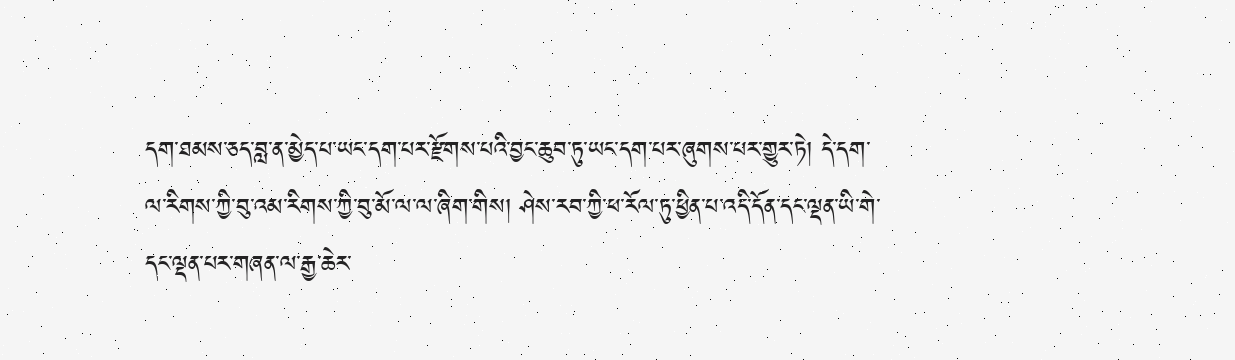དག་ཐམས་ཅད་བླ་ན་མྱེད་པ་ཡང་དག་པར་རྫོགས་པའི་བྱང་ཆུབ་ཏུ་ཡང་དག་པར་ཞུགས་པར་གྱུར་ཏེ། དེ་དག་ལ་རིགས་ཀྱི་བུ་འམ་རིགས་ཀྱི་བུ་མོ་ལ་ལ་ཞིག་གིས། ཤེས་རབ་ཀྱི་ཕ་རོལ་ཏུ་ཕྱིན་པ་འདི་དོན་དང་ལྡན་ཡི་གེ་དང་ལྡན་པར་གཞན་ལ་རྒྱ་ཆེར་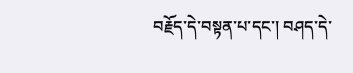བརྗོད་དེ་བསྟན་པ་དང་། བཤད་དེ་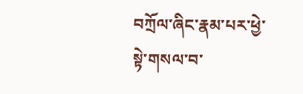བཀྲོལ་ཞིང་རྣམ་པར་ཕྱེ་སྟེ་གསལ་བ་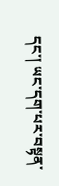དང་། ཡང་དག་པར་བསྟན་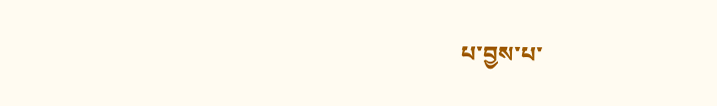པ་བྱས་པ་